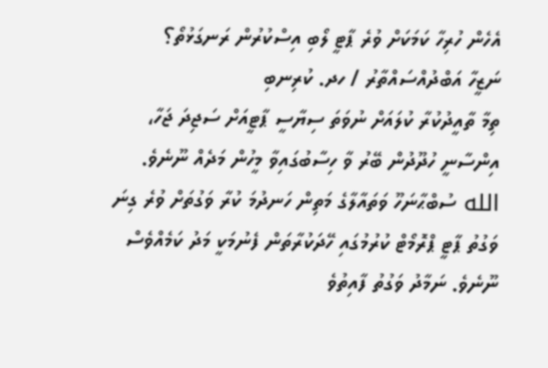އެހެން ހުރިހާ ކަމަކަށް ވުރެ ޕާޓީ ލޯބި އިސްކުރުން ރަނގަޅުތޯ؟
ނަޒީހާ އަބްދުއްސައްތާރު / ހދ. ކުރިނބި
ތިމާ ތާއީދުކުރާ ކުލައަށް ނުވަތަ ސިޔާސީ ޕާޓީއަށް ސަޖިދަ ޖަހާ، އިންސާނީ ހުދޫދުން ބޭރު ވާ ހިސާބުގައިވާ މީހުން މަދެއް ނޫނެވެ. الله ސުބްޙާނަހޫ ވަތައާލާގެ މަތިން ހަނދުމަ ކުރާ ވަގުތަށް ވުރެ ގިނަ ވަގުތު ޕާޓީ ޕްރޮމޯޓް ކުރުމުގައި ހޭދަކުރާތަން ފެނުމަކީ މަދު ކަމެއްވެސް ނޫނެވެ. ނަމާދު ވަގުތު ފާއިތުވެ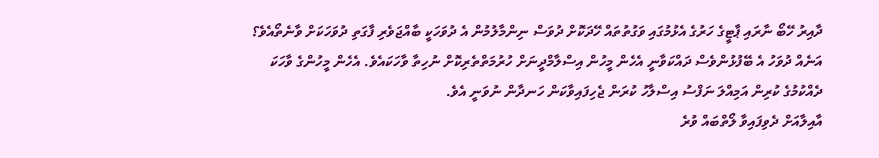ދާއިރު ހޭބޯ ނާރައި ޕާޓީގެ ހަރުގެ އެޅުމުގައި ވަގުތުތައް ހޭދަކޮށް ދުވަސް ނިންމާލުމުން އެ ދުވަހަކީ ބާއްޖަވެރި ފާގަތި ދުވަހަކަށް ވާނެތޯއެވެ؟ އަނެއް ދުވަހު އެ ބޭފުޅުންވެސް ދައްކަވާނީ އެހެން މީހުން އިސްލާމްދީނަށް ހުރުމަތްތެރިކޮށް ނުހިތާ ވާހަކައެވެ. އެހެން މީހުންގެ ވާހަކަ ދެއްކުމުގެ ކުރިން އަމިއްލަ ނަފްސު އިސްލާހު ކުރަން ޖެހިފައިވާކަން ހަނދާން ނުވަނީ އެވެ.
އާއިލާއަށް ދެވިފައިވާ ލޯތްބައް ވުރެ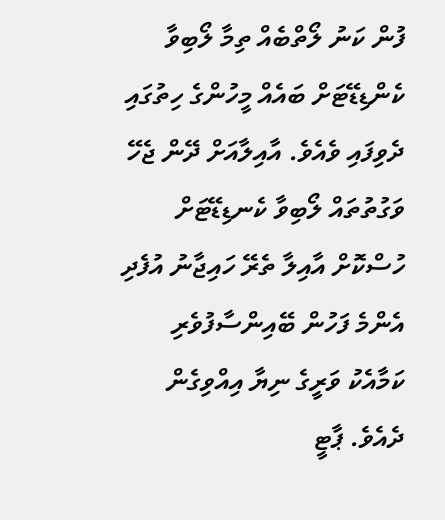ފުން ކަނު ލޯތްބެއް ތިމާ ލޯބިވާ ކެންޑިޑޭޓަށް ބައެއް މީހުންގެ ހިތުގައި ދެވިފައި ވެއެވެ. އާއިލާއަށް ދޭން ޖެހޭ ވަގުތުތައް ލޯބިވާ ކެނޑިޑޭޓަށް ހުސްކޮށް އާއިލާ ތެރޭ ހައިޖާނު އުފެދި އެންމެ ފަހުން ބޭއިންސާފުވެރި ކަމާއެކު ވަރީގެ ނިޔާ އިއްވިގެން ދެއެވެ. ޕާޓީ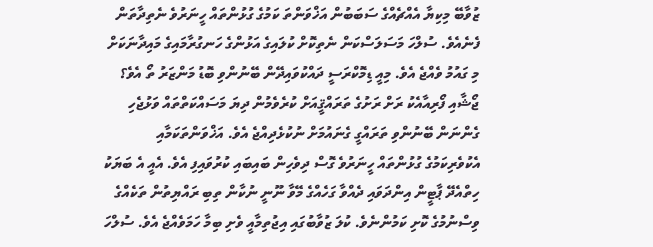ޒުވާބޭ މިކިޔާ އެއްޗެއްގެ ސަބަބުން އަޚްވަންތަ ކަމުގެ ގުޅުންތައް ހީނަރުވެ ނެތިދާތަން ފެނެއެވެ. ސުލްހަ މަސަލަސްކަން ނެތިކޮށް ކުލައިގެ އަޅުންގެ ހަނގުރާމައިގެ މައިދާނަކަށް މި ގައުމު ވެއްޖެ އެވެ. މިއީ ޑިމޮކްރަސީ ދައްކުވައިދޭން ބޭނުންވި ބޮޑު މަންޒަރު ތޯ އެވެ؟
ޖޯޝާއި ފޯރިއާއެކު ރަށް ރަށުގެ ތަރައްޤީއަށް ކުރެވެމުން ދިޔަ މަސައްކަތްތައް ވަޅުޖެހި ގެންނަން ބޭނުންވި ތަރައްގީ ގެނައުމަށް ނުކުޅެދިއްޖެ އެވެ. އަޚްވަންތަކަމާއި އެކުވެރިކަމުގެ ގުޅުންތައް ހީނަރުވެ ގޮސް ދިވެހިން ބައިބައި ކުރުވައިފި އެވެ. އެއީ އެ ބަޔަކު ހިތްއެދޭ ޕާޓީން އިންދަވައި ދެއްވާ ގަހެއްގެ މޭވާ ނޫނީ ނުކާން ތިބި ރައްޔިތުން ތަކެއްގެ ވިސްނުމުގެ ކޮށި ކަމުންނެވެ. ކުލަ ޒުވާބުގައި އިޖުތިމާއީ ވެށި ބިމާ ހަމަވެއްޖެ އެވެ. ސުލްހަ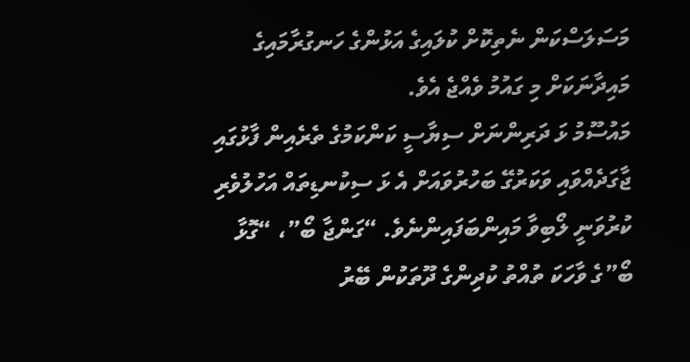މަސަލަސްކަން ނެތިކޮށް ކުލައިގެ އަޅުންގެ ހަނގުރާމައިގެ މައިދާނަކަށް މި ގައުމު ވެއްޖެ އެވެ.
މައުސޫމު ޅަ ދަރިންނަށް ސިޔާސީ ކަންކަމުގެ ތެރެއިން ފާޅުގައި ޖާގަދެއްވައި ވަކަރުގޭ ބަހުރުވައަށް އެ ޅަ ސިކުނޑިތައް އަހުލުވެރި ކުރުވަނީ ލޯބިވާ މައިންބަފައިންނެވެ. “ގަންޖާ ބޯ”، “ގޮޅާ ބޯ”ގެ ވާހަކަ ތުއްތު ކުދިންގެ ދޫތަކުން ބޭރު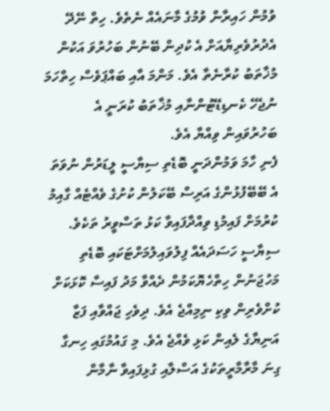ވުމުން ހައިރާން ވުމުގެ މާނައެއް ނެތެވެ. ހިތް ނޭދޭ އެދުރުވެރިޔާއަށް އެ ކުދިން ބޭނުން ބަހުރުވަ އަކުން މުޚާތަބު ކުރާނެތާ އެވެ. މަންމަ އާއި ބައްޕަވެސް ހިތްހަމަ ނުޖެހޭ ކެނޑިޑޭޓުންނާއި މުޚާތަބު ކުރަނީ އެ ބަހުރުވައިން ވިއްޔާ އެވެ.
ފެނި ހާމަ ވަމުންދަނީ ބޮޑެތި ސިޔާސީ ލީޑަރުން ނުވަތަ އެ ބޭބޭފުޅުންގެ އަރިސް ބޭކަލުން ކުށުގެ ވެއްޓެއް ގާއިމު ކުރުމަށް ފައިމުޑި ވިއްދާފައިވާ ކަޅު ތަސްވީރު ތަކެވެ. ސިޔާސީ ހަސަދައެއް ފިލުވައިލުމަށްޓަކައި ބޮޑެތި މަހުޖަނުން ހިތްހެޔޮކަމުން ދެއްވާ މަދު ފައިސާ ކޮޅަކަށް ކުށްވެރިން ވިކި ނިމިއްޖެ އެވެ. ދިވެހި ޖައްވާއި ފަޒާ އަނިޔާގެ ލެއިން ކަޅި ވެއްޖެ އެވެ. މި ގައުމުގައި ހިނގާ ގިނަ މާރާމާރީތަކުގެ އަސްލާއި ގުޅިފައިވާ ނާމާން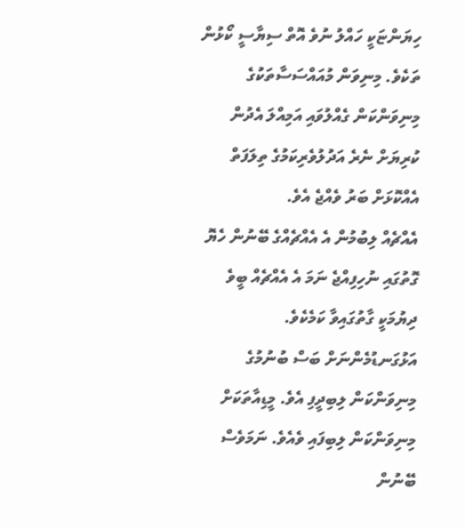ހިޔަންޏަކީ ހައްލު ނުވެ އޮތް ސިޔާސީ ކޯޅުން ތަކެވެ. މިނިވަން މުއައްސަސާތަކުގެ މިނިވަންކަން ގެއްލުވައި އަމިއްލަ އެދުން ކުރިޔަށް ނެރެ އަދުލުވެރިކަމުގެ ތިލަފަތް އެއްކޮޅަށް ބަރު ވެއްޖެ އެވެ.
އެއްޗެއް ލިބުމުން އެ އެއްޗެއްގެ ބޭނުން ހެޔޮ ގޮތުގައި ނުހިފިއްޖެ ނަމަ އެ އެއްޗެއް ބީވެ ދިޔުމަކީ ގާތުގައިވާ ކަމެކެވެ. އަޅުގަނޑުމެންނަށް ބަސް ބުނުމުގެ މިނިވަންކަން ލިބިދީފި އެވެ. މީޑިއާތަކަށް މިނިވަންކަން ލިބިފައި ވެއެވެ. ނަމަވެސް ބޭނުން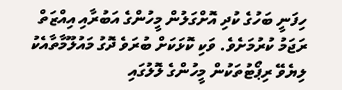ހިފަނީ ބަހުގެ ކުދި އޮށްގަލުން މީހުންގެ އަބުރާއި އިއްޒަތް ރަޖަމު ކުރުމަށެވެ. ވަކި ކޮޅަކަށް ބުރަވެ ދޮގު މައުލޫމާތާއެކު ލިޔެވޭ ރިޕޯޓުތަކުން މީހުންގެ ލޮލުގައި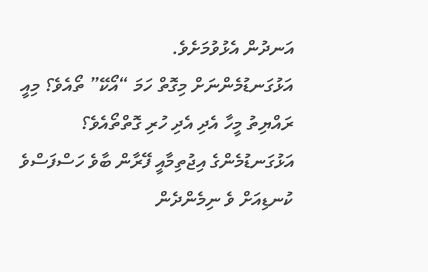އަނދުން އެޅުވުމަށެވެ.
އަޅުގަނޑުމެންނަށް މިގޮތް ހަމަ “އޯކޭ” ތޯއެވެ؟ މިއީ ރައްޔިތު މީހާ އެދި އެދި ހުރި ގޮތްތޯއެވެ؟ އަޅުގަނޑުމެންގެ އިޖުތިމާއީ ފޭރާން ބާވެ ހަސްފަސްވެ ކުނޑިއަށް ވެ ނިމެންދެން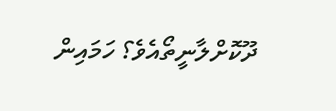ދޫކޮށްލާނީތޯއެވެ؟ ހަމައިން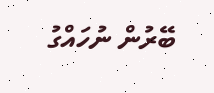ބޭރުން ނުހައްގު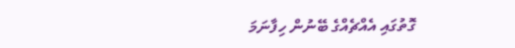ގޮތުގައި އެއްޗެއްގެ ބޭނުން ހިފާނަމަ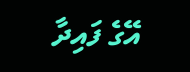އޭގެ ފައިދާ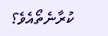ކުރާނެތޯއެވެ؟